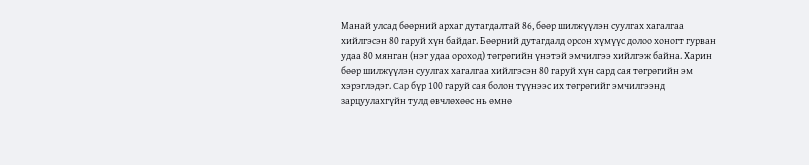Манай улсад бөөрний архаг дутагдалтай 86, бөөр шилжүүлэн суулгах хагалгаа хийлгэсэн 80 гаруй хүн байдаг. Бөөрний дутагдалд орсон хүмүүс долоо хоногт гурван удаа 80 мянган (нэг удаа ороход) төгрөгийн үнэтэй эмчилгээ хийлгэж байна. Харин бөөр шилжүүлэн суулгах хагалгаа хийлгэсэн 80 гаруй хүн сард сая төгрөгийн эм хэрэглэдэг. Cap бүр 100 гаруй сая болон түүнээс их төгрөгийг эмчилгээнд зарцуулахгүйн тулд өвчлөхөөс нь өмнө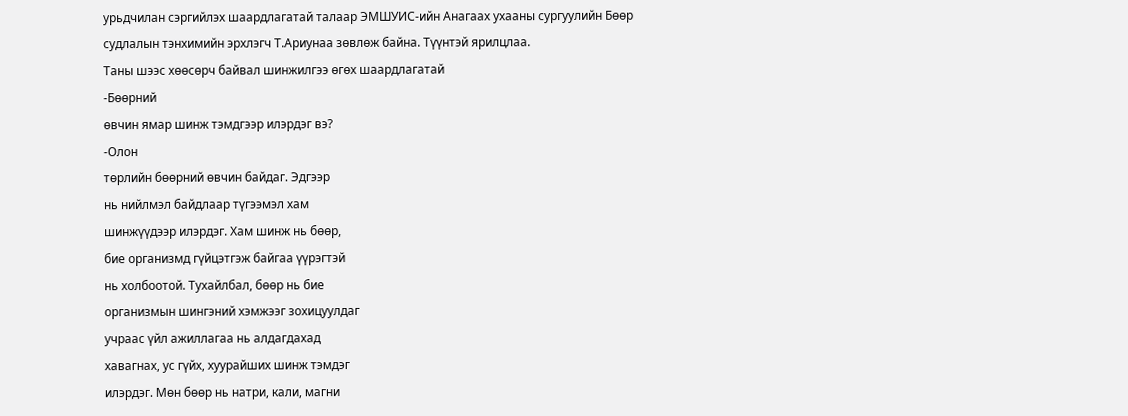урьдчилан сэргийлэх шаардлагатай талаар ЭМШУИС-ийн Анагаах ухааны сургуулийн Бөөр судлалын тэнхимийн эрхлэгч Т.Ариунаа зөвлөж байна. Түүнтэй ярилцлаа.
Таны шээс хөөсөрч байвал шинжилгээ өгөх шаардлагатай
-Бөөрний
өвчин ямар шинж тэмдгээр илэрдэг вэ?
-Олон
төрлийн бөөрний өвчин байдаг. Эдгээр
нь нийлмэл байдлаар түгээмэл хам
шинжүүдээр илэрдэг. Хам шинж нь бөөр,
бие организмд гүйцэтгэж байгаа үүрэгтэй
нь холбоотой. Тухайлбал, бөөр нь бие
организмын шингэний хэмжээг зохицуулдаг
учраас үйл ажиллагаа нь алдагдахад
хавагнах, ус гүйх, хуурайших шинж тэмдэг
илэрдэг. Мөн бөөр нь натри, кали, магни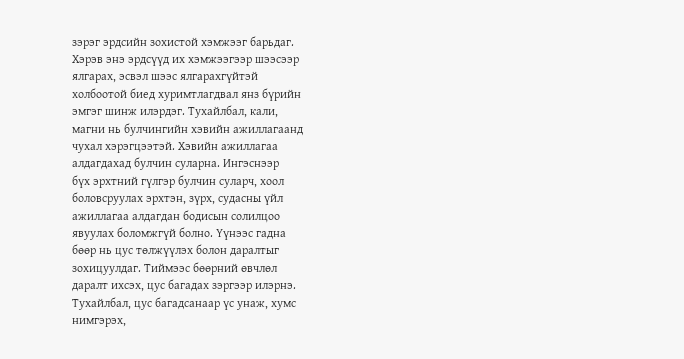зэрэг эрдсийн зохистой хэмжээг барьдаг.
Хэрэв энэ эрдсүүд их хэмжээгээр шээсээр
ялгарах, эсвэл шээс ялгарахгүйтэй
холбоотой биед хуримтлагдвал янз бүрийн
эмгэг шинж илэрдэг. Тухайлбал, кали,
магни нь булчингийн хэвийн ажиллагаанд
чухал хэрэгцээтэй. Хэвийн ажиллагаа
алдагдахад булчин суларна. Ингэснээр
бүх эрхтний гүлгэр булчин суларч, хоол
боловсруулах эрхтэн, зүрх, судасны үйл
ажиллагаа алдагдан бодисын солилцоо
явуулах боломжгүй болно. Үүнээс гадна
бөөр нь цус төлжүүлэх болон даралтыг
зохицуулдаг. Тиймээс бөөрний өвчлөл
даралт ихсэх, цус багадах зэргээр илэрнэ.
Тухайлбал, цус багадсанаар үс унаж, хумс
нимгэрэх,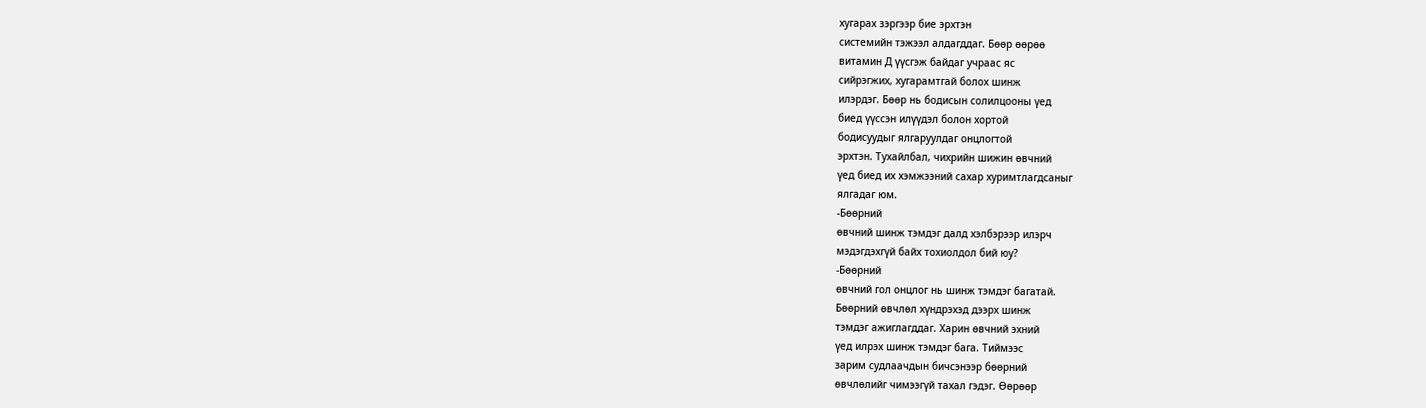хугарах зэргээр бие эрхтэн
системийн тэжээл алдагддаг. Бөөр өөрөө
витамин Д үүсгэж байдаг учраас яс
сийрэгжих, хугарамтгай болох шинж
илэрдэг. Бөөр нь бодисын солилцооны үед
биед үүссэн илүүдэл болон хортой
бодисуудыг ялгаруулдаг онцлогтой
эрхтэн. Тухайлбал, чихрийн шижин өвчний
үед биед их хэмжээний сахар хуримтлагдсаныг
ялгадаг юм.
-Бөөрний
өвчний шинж тэмдэг далд хэлбэрээр илэрч
мэдэгдэхгүй байх тохиолдол бий юу?
-Бөөрний
өвчний гол онцлог нь шинж тэмдэг багатай.
Бөөрний өвчлөл хүндрэхэд дээрх шинж
тэмдэг ажиглагддаг. Харин өвчний эхний
үед илрэх шинж тэмдэг бага. Тиймээс
зарим судлаачдын бичсэнээр бөөрний
өвчлөлийг чимээгүй тахал гэдэг. Өөрөөр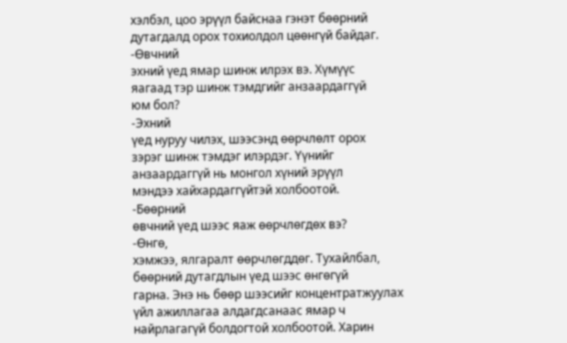хэлбэл, цоо эрүүл байснаа гэнэт бөөрний
дутагдалд орох тохиолдол цөөнгүй байдаг.
-Өвчний
эхний үед ямар шинж илрэх вэ. Хүмүүс
яагаад тэр шинж тэмдгийг анзаардаггүй
юм бол?
-Эхний
үед нуруу чилэх, шээсэнд өөрчлөлт орох
зэрэг шинж тэмдэг илэрдэг. Үүнийг
анзаардаггүй нь монгол хүний эрүүл
мэндээ хайхардаггүйтэй холбоотой.
-Бөөрний
өвчний үед шээс яаж өөрчлөгдөх вэ?
-Өнгө,
хэмжээ, ялгаралт өөрчлөгддөг. Тухайлбал,
бөөрний дутагдлын үед шээс өнгөгүй
гарна. Энэ нь бөөр шээсийг концентратжуулах
үйл ажиллагаа алдагдсанаас ямар ч
найрлагагүй болдогтой холбоотой. Харин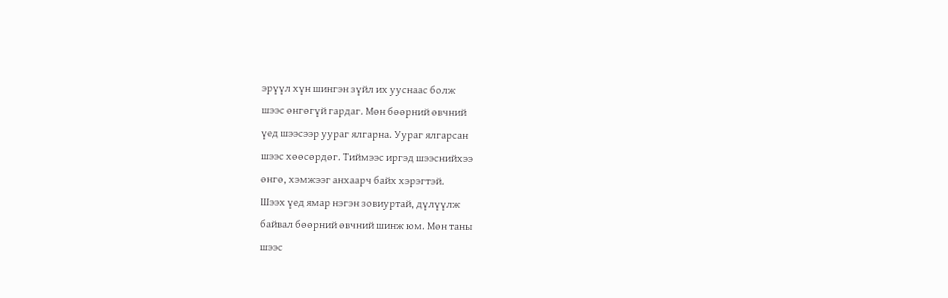эрүүл хүн шингэн зүйл их ууснаас болж
шээс өнгөгүй гардаг. Мөн бөөрний өвчний
үед шээсээр уураг ялгарна. Уураг ялгарсан
шээс хөөсөрдөг. Тиймээс иргэд шээснийхээ
өнгө, хэмжээг анхаарч байх хэрэгтэй.
Шээх үед ямар нэгэн зовиуртай, дүлүүлж
байвал бөөрний өвчний шинж юм. Мөн таны
шээс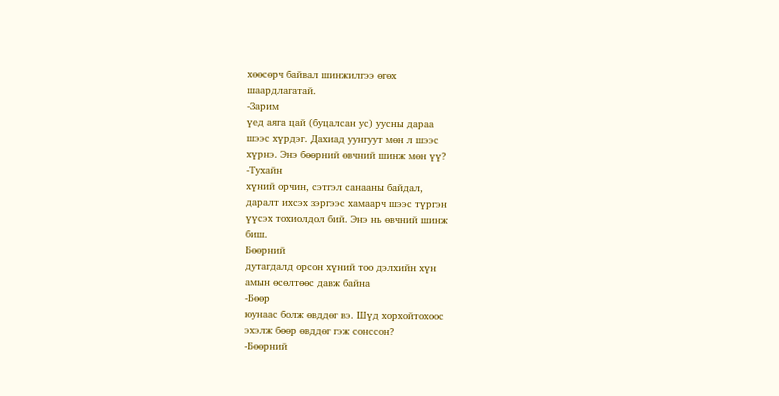хөөсөрч байвал шинжилгээ өгөх
шаардлагатай.
-Зарим
үед аяга цай (буцалсан ус) уусны дараа
шээс хүрдэг. Дахиад уунгуут мөн л шээс
хүрнэ. Энэ бөөрний өвчний шинж мөн үү?
-Тухайн
хүний орчин, сэтгэл санааны байдал,
даралт ихсэх зэргээс хамаарч шээс түргэн
үүсэх тохиолдол бий. Энэ нь өвчний шинж
биш.
Бөөрний
дутагдалд орсон хүний тоо дэлхийн хүн
амын өсөлтөөс давж байна
-Бөөр
юунаас болж өвддөг вэ. Шүд хорхойтохоос
эхэлж бөөр өвддөг гэж сонссон?
-Бөөрний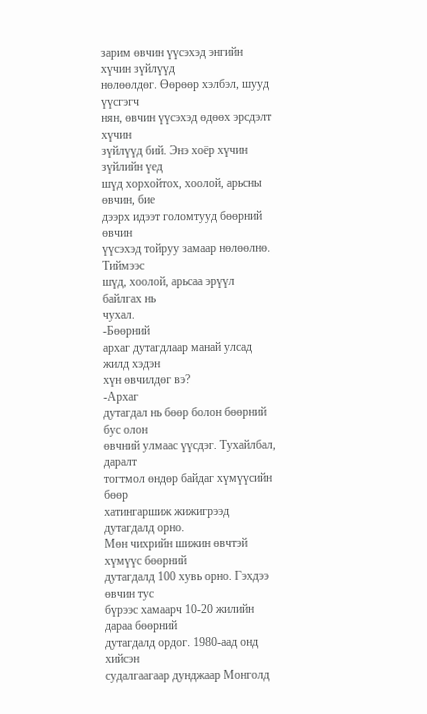зарим өвчин үүсэхэд энгийн хүчин зүйлүүд
нөлөөлдөг. Өөрөөр хэлбэл, шууд үүсгэгч
нян, өвчин үүсэхэд өдөөх эрсдэлт хүчин
зүйлүүд бий. Энэ хоёр хүчин зүйлийн үед
шүд хорхойтох, хоолой, арьсны өвчин, бие
дээрх идээт голомтууд бөөрний өвчин
үүсэхэд тойруу замаар нөлөөлнө. Тиймээс
шүд, хоолой, арьсаа эрүүл байлгах нь
чухал.
-Бөөрний
архаг дутагдлаар манай улсад жилд хэдэн
хүн өвчилдөг вэ?
-Архаг
дутагдал нь бөөр болон бөөрний бус олон
өвчний улмаас үүсдэг. Тухайлбал, даралт
тогтмол өндөр байдаг хүмүүсийн бөөр
хатингаршиж жижигрээд дутагдалд орно.
Мөн чихрийн шижин өвчтэй хүмүүс бөөрний
дутагдалд 100 хувь орно. Гэхдээ өвчин тус
бүрээс хамаарч 10-20 жилийн дараа бөөрний
дутагдалд ордог. 1980-аад онд хийсэн
судалгаагаар дунджаар Монголд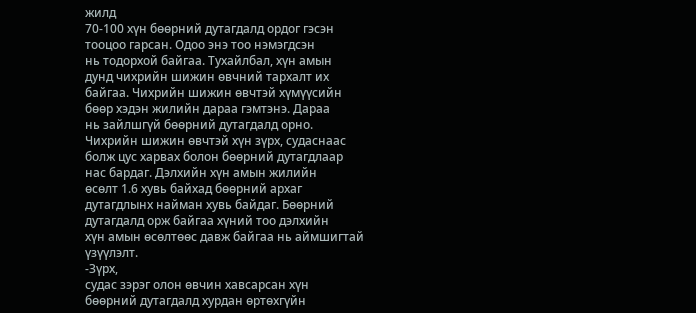жилд
70-100 хүн бөөрний дутагдалд ордог гэсэн
тооцоо гарсан. Одоо энэ тоо нэмэгдсэн
нь тодорхой байгаа. Тухайлбал, хүн амын
дунд чихрийн шижин өвчний тархалт их
байгаа. Чихрийн шижин өвчтэй хүмүүсийн
бөөр хэдэн жилийн дараа гэмтэнэ. Дараа
нь зайлшгүй бөөрний дутагдалд орно.
Чихрийн шижин өвчтэй хүн зүрх, судаснаас
болж цус харвах болон бөөрний дутагдлаар
нас бардаг. Дэлхийн хүн амын жилийн
өсөлт 1.6 хувь байхад бөөрний архаг
дутагдлынх найман хувь байдаг. Бөөрний
дутагдалд орж байгаа хүний тоо дэлхийн
хүн амын өсөлтөөс давж байгаа нь аймшигтай
үзүүлэлт.
-Зүрх,
судас зэрэг олон өвчин хавсарсан хүн
бөөрний дутагдалд хурдан өртөхгүйн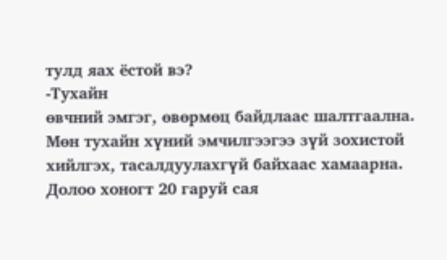тулд яах ёстой вэ?
-Тухайн
өвчний эмгэг, өвөрмөц байдлаас шалтгаална.
Мөн тухайн хүний эмчилгээгээ зүй зохистой
хийлгэх, тасалдуулахгүй байхаас хамаарна.
Долоо хоногт 20 гаруй сая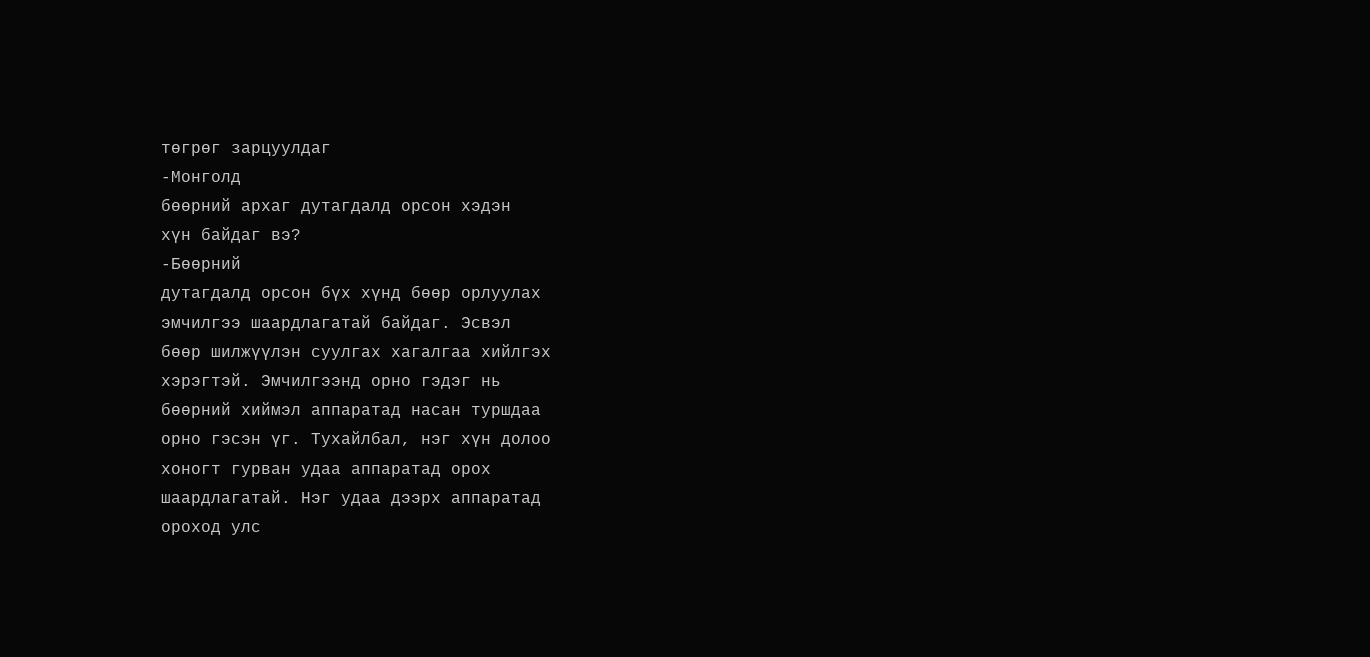төгрөг зарцуулдаг
-Монголд
бөөрний архаг дутагдалд орсон хэдэн
хүн байдаг вэ?
-Бөөрний
дутагдалд орсон бүх хүнд бөөр орлуулах
эмчилгээ шаардлагатай байдаг. Эсвэл
бөөр шилжүүлэн суулгах хагалгаа хийлгэх
хэрэгтэй. Эмчилгээнд орно гэдэг нь
бөөрний хиймэл аппаратад насан туршдаа
орно гэсэн үг. Тухайлбал, нэг хүн долоо
хоногт гурван удаа аппаратад орох
шаардлагатай. Нэг удаа дээрх аппаратад
ороход улс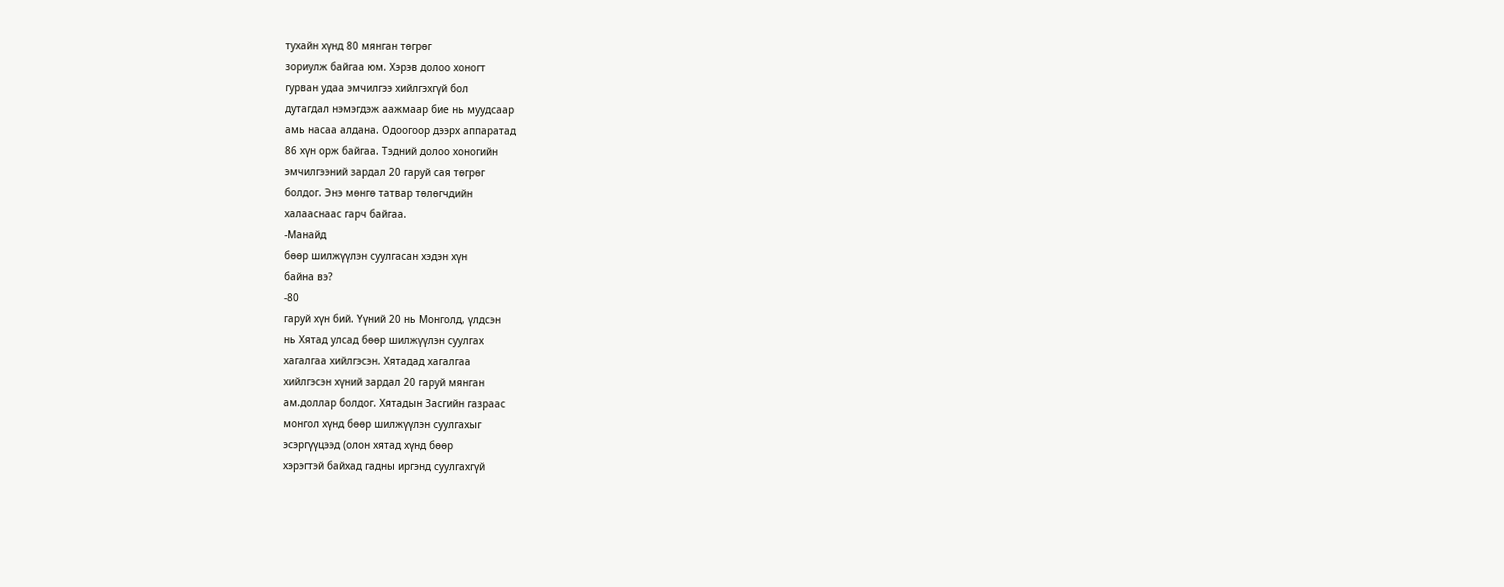тухайн хүнд 80 мянган төгрөг
зориулж байгаа юм. Хэрэв долоо хоногт
гурван удаа эмчилгээ хийлгэхгүй бол
дутагдал нэмэгдэж аажмаар бие нь муудсаар
амь насаа алдана. Одоогоор дээрх аппаратад
86 хүн орж байгаа. Тэдний долоо хоногийн
эмчилгээний зардал 20 гаруй сая төгрөг
болдог. Энэ мөнгө татвар төлөгчдийн
халааснаас гарч байгаа.
-Манайд
бөөр шилжүүлэн суулгасан хэдэн хүн
байна вэ?
-80
гаруй хүн бий. Үүний 20 нь Монголд, үлдсэн
нь Хятад улсад бөөр шилжүүлэн суулгах
хагалгаа хийлгэсэн. Хятадад хагалгаа
хийлгэсэн хүний зардал 20 гаруй мянган
ам.доллар болдог. Хятадын Засгийн газраас
монгол хүнд бөөр шилжүүлэн суулгахыг
эсэргүүцээд (олон хятад хүнд бөөр
хэрэгтэй байхад гадны иргэнд суулгахгүй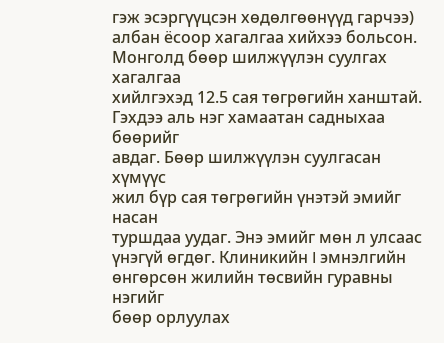гэж эсэргүүцсэн хөдөлгөөнүүд гарчээ)
албан ёсоор хагалгаа хийхээ больсон.
Монголд бөөр шилжүүлэн суулгах хагалгаа
хийлгэхэд 12.5 сая төгрөгийн ханштай.
Гэхдээ аль нэг хамаатан садныхаа бөөрийг
авдаг. Бөөр шилжүүлэн суулгасан хүмүүс
жил бүр сая төгрөгийн үнэтэй эмийг насан
туршдаа уудаг. Энэ эмийг мөн л улсаас
үнэгүй өгдөг. Клиникийн I эмнэлгийн
өнгөрсөн жилийн төсвийн гуравны нэгийг
бөөр орлуулах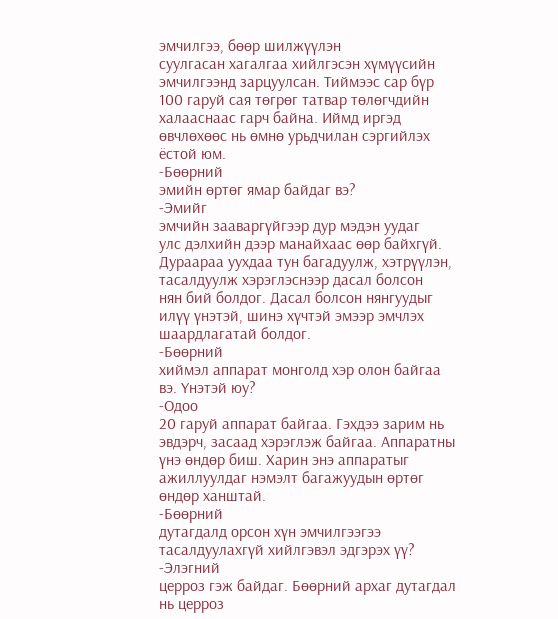эмчилгээ, бөөр шилжүүлэн
суулгасан хагалгаа хийлгэсэн хүмүүсийн
эмчилгээнд зарцуулсан. Тиймээс cap бүр
100 гаруй сая төгрөг татвар төлөгчдийн
халааснаас гарч байна. Иймд иргэд
өвчлөхөөс нь өмнө урьдчилан сэргийлэх
ёстой юм.
-Бөөрний
эмийн өртөг ямар байдаг вэ?
-Эмийг
эмчийн зааваргүйгээр дур мэдэн уудаг
улс дэлхийн дээр манайхаас өөр байхгүй.
Дураараа уухдаа тун багадуулж, хэтрүүлэн,
тасалдуулж хэрэглэснээр дасал болсон
нян бий болдог. Дасал болсон нянгуудыг
илүү үнэтэй, шинэ хүчтэй эмээр эмчлэх
шаардлагатай болдог.
-Бөөрний
хиймэл аппарат монголд хэр олон байгаа
вэ. Үнэтэй юу?
-Одоо
20 гаруй аппарат байгаа. Гэхдээ зарим нь
эвдэрч, засаад хэрэглэж байгаа. Аппаратны
үнэ өндөр биш. Харин энэ аппаратыг
ажиллуулдаг нэмэлт багажуудын өртөг
өндөр ханштай.
-Бөөрний
дутагдалд орсон хүн эмчилгээгээ
тасалдуулахгүй хийлгэвэл эдгэрэх үү?
-Элэгний
церроз гэж байдаг. Бөөрний архаг дутагдал
нь церроз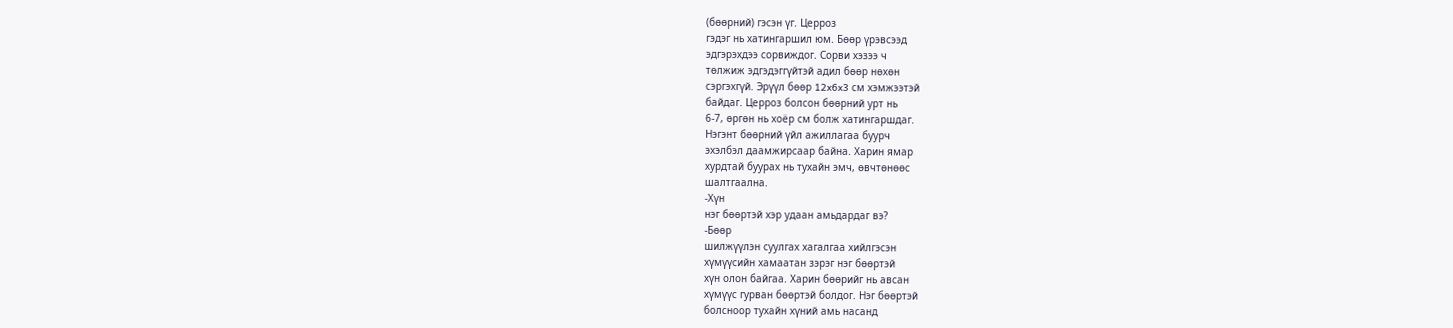(бөөрний) гэсэн үг. Церроз
гэдэг нь хатингаршил юм. Бөөр үрэвсээд
эдгэрэхдээ сорвиждог. Сорви хэзээ ч
төлжиж эдгэдэггүйтэй адил бөөр нөхөн
сэргэхгүй. Эрүүл бөөр 12x6x3 см хэмжээтэй
байдаг. Церроз болсон бөөрний урт нь
6-7, өргөн нь хоёр см болж хатингаршдаг.
Нэгэнт бөөрний үйл ажиллагаа буурч
эхэлбэл даамжирсаар байна. Харин ямар
хурдтай буурах нь тухайн эмч, өвчтөнөөс
шалтгаална.
-Хүн
нэг бөөртэй хэр удаан амьдардаг вэ?
-Бөөр
шилжүүлэн суулгах хагалгаа хийлгэсэн
хүмүүсийн хамаатан зэрэг нэг бөөртэй
хүн олон байгаа. Харин бөөрийг нь авсан
хүмүүс гурван бөөртэй болдог. Нэг бөөртэй
болсноор тухайн хүний амь насанд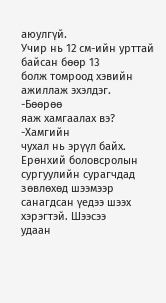аюулгүй.
Учир нь 12 см-ийн урттай байсан бөөр 13
болж томроод хэвийн ажиллаж эхэлдэг.
-Бөөрөө
яаж хамгаалах вэ?
-Хамгийн
чухал нь эрүүл байх. Ерөнхий боловсролын
сургуулийн сурагчдад зөвлөхөд шээмээр
санагдсан үедээ шээх хэрэгтэй. Шээсээ
удаан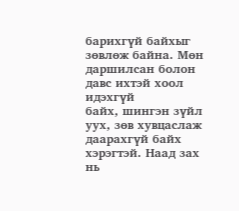барихгүй байхыг зөвлөж байна. Мөн
даршилсан болон давс ихтэй хоол идэхгүй
байх, шингэн зүйл уух, зөв хувцаслаж
даарахгүй байх хэрэгтэй. Наад зах нь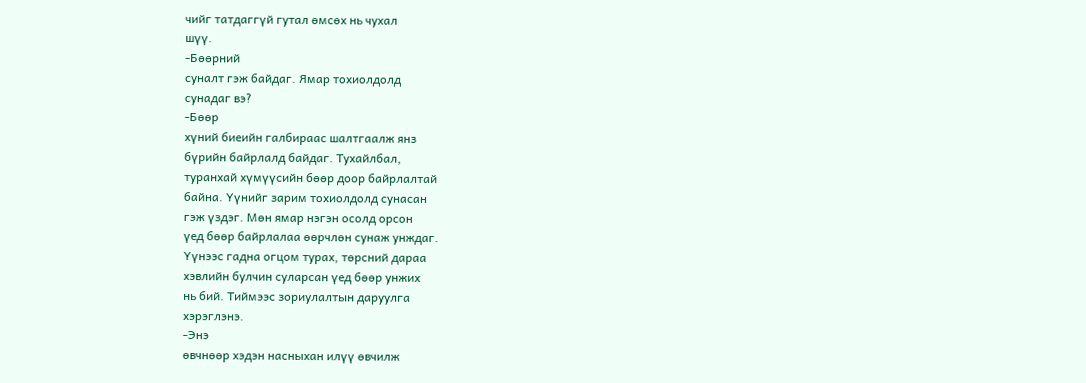чийг татдаггүй гутал өмсөх нь чухал
шүү.
-Бөөрний
суналт гэж байдаг. Ямар тохиолдолд
сунадаг вэ?
-Бөөр
хүний биеийн галбираас шалтгаалж янз
бүрийн байрлалд байдаг. Тухайлбал,
туранхай хүмүүсийн бөөр доор байрлалтай
байна. Үүнийг зарим тохиолдолд сунасан
гэж үздэг. Мөн ямар нэгэн осолд орсон
үед бөөр байрлалаа өөрчлөн сунаж унждаг.
Үүнээс гадна огцом турах, төрсний дараа
хэвлийн булчин суларсан үед бөөр унжих
нь бий. Тиймээс зориулалтын даруулга
хэрэглэнэ.
-Энэ
өвчнөөр хэдэн насныхан илүү өвчилж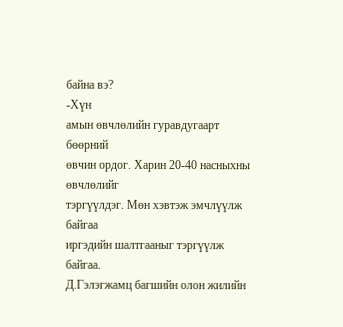байна вэ?
-Хүн
амын өвчлөлийн гуравдугаарт бөөрний
өвчин ордог. Харин 20-40 насныхны өвчлөлийг
тэргүүлдэг. Мөн хэвтэж эмчлүүлж байгаа
иргэдийн шалтгааныг тэргүүлж байгаа.
Д.Гэлэгжамц багшийн олон жилийн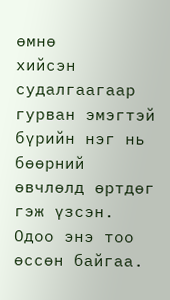өмнө
хийсэн судалгаагаар гурван эмэгтэй
бүрийн нэг нь бөөрний өвчлөлд өртдөг
гэж үзсэн. Одоо энэ тоо өссөн байгаа.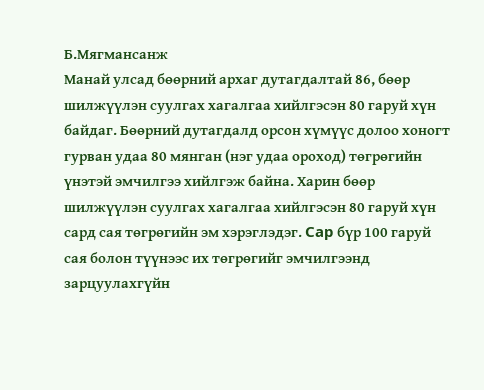Б.Мягмансанж
Манай улсад бөөрний архаг дутагдалтай 86, бөөр шилжүүлэн суулгах хагалгаа хийлгэсэн 80 гаруй хүн байдаг. Бөөрний дутагдалд орсон хүмүүс долоо хоногт гурван удаа 80 мянган (нэг удаа ороход) төгрөгийн үнэтэй эмчилгээ хийлгэж байна. Харин бөөр шилжүүлэн суулгах хагалгаа хийлгэсэн 80 гаруй хүн сард сая төгрөгийн эм хэрэглэдэг. Cap бүр 100 гаруй сая болон түүнээс их төгрөгийг эмчилгээнд зарцуулахгүйн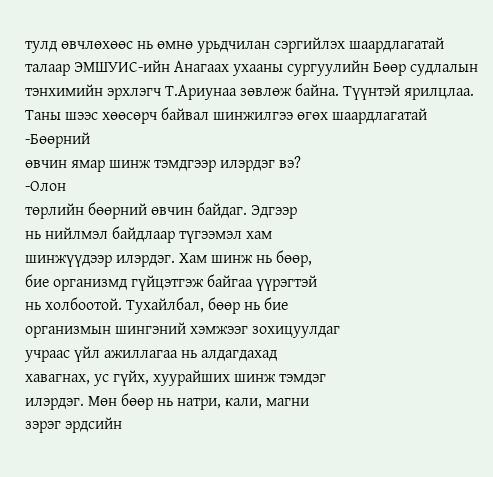тулд өвчлөхөөс нь өмнө урьдчилан сэргийлэх шаардлагатай талаар ЭМШУИС-ийн Анагаах ухааны сургуулийн Бөөр судлалын тэнхимийн эрхлэгч Т.Ариунаа зөвлөж байна. Түүнтэй ярилцлаа.
Таны шээс хөөсөрч байвал шинжилгээ өгөх шаардлагатай
-Бөөрний
өвчин ямар шинж тэмдгээр илэрдэг вэ?
-Олон
төрлийн бөөрний өвчин байдаг. Эдгээр
нь нийлмэл байдлаар түгээмэл хам
шинжүүдээр илэрдэг. Хам шинж нь бөөр,
бие организмд гүйцэтгэж байгаа үүрэгтэй
нь холбоотой. Тухайлбал, бөөр нь бие
организмын шингэний хэмжээг зохицуулдаг
учраас үйл ажиллагаа нь алдагдахад
хавагнах, ус гүйх, хуурайших шинж тэмдэг
илэрдэг. Мөн бөөр нь натри, кали, магни
зэрэг эрдсийн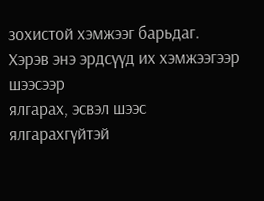зохистой хэмжээг барьдаг.
Хэрэв энэ эрдсүүд их хэмжээгээр шээсээр
ялгарах, эсвэл шээс ялгарахгүйтэй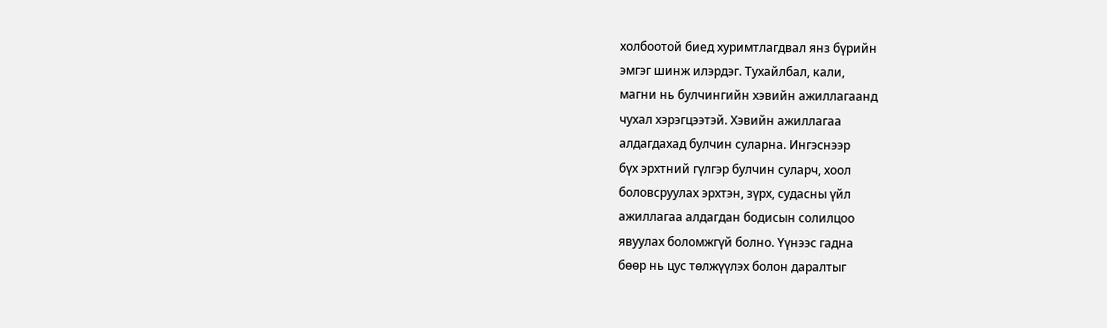холбоотой биед хуримтлагдвал янз бүрийн
эмгэг шинж илэрдэг. Тухайлбал, кали,
магни нь булчингийн хэвийн ажиллагаанд
чухал хэрэгцээтэй. Хэвийн ажиллагаа
алдагдахад булчин суларна. Ингэснээр
бүх эрхтний гүлгэр булчин суларч, хоол
боловсруулах эрхтэн, зүрх, судасны үйл
ажиллагаа алдагдан бодисын солилцоо
явуулах боломжгүй болно. Үүнээс гадна
бөөр нь цус төлжүүлэх болон даралтыг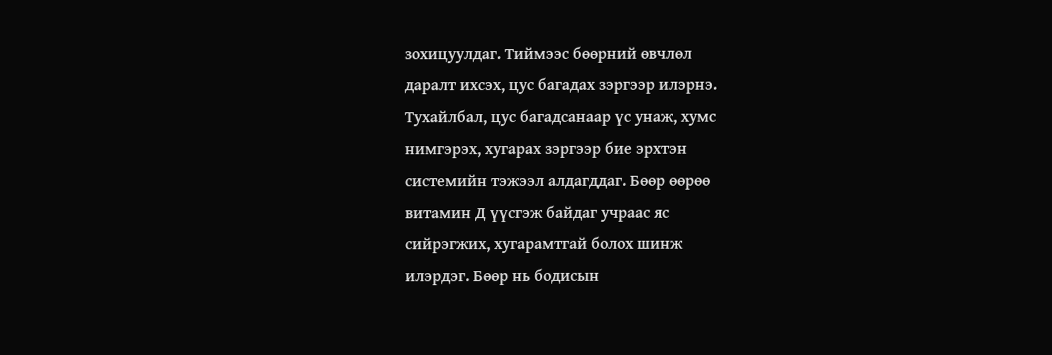зохицуулдаг. Тиймээс бөөрний өвчлөл
даралт ихсэх, цус багадах зэргээр илэрнэ.
Тухайлбал, цус багадсанаар үс унаж, хумс
нимгэрэх, хугарах зэргээр бие эрхтэн
системийн тэжээл алдагддаг. Бөөр өөрөө
витамин Д үүсгэж байдаг учраас яс
сийрэгжих, хугарамтгай болох шинж
илэрдэг. Бөөр нь бодисын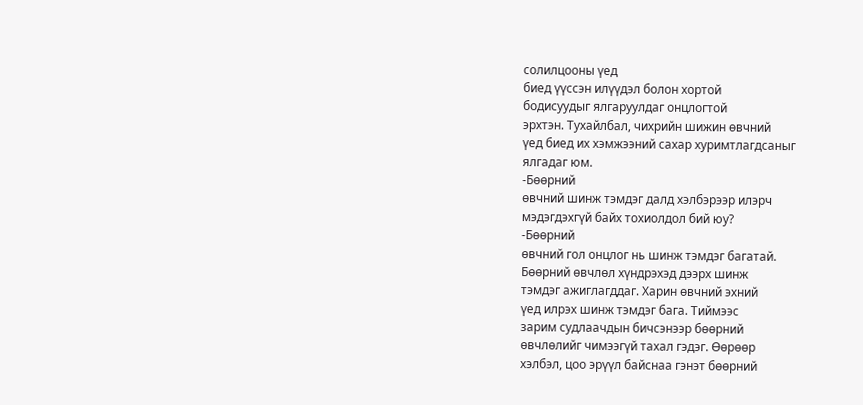солилцооны үед
биед үүссэн илүүдэл болон хортой
бодисуудыг ялгаруулдаг онцлогтой
эрхтэн. Тухайлбал, чихрийн шижин өвчний
үед биед их хэмжээний сахар хуримтлагдсаныг
ялгадаг юм.
-Бөөрний
өвчний шинж тэмдэг далд хэлбэрээр илэрч
мэдэгдэхгүй байх тохиолдол бий юу?
-Бөөрний
өвчний гол онцлог нь шинж тэмдэг багатай.
Бөөрний өвчлөл хүндрэхэд дээрх шинж
тэмдэг ажиглагддаг. Харин өвчний эхний
үед илрэх шинж тэмдэг бага. Тиймээс
зарим судлаачдын бичсэнээр бөөрний
өвчлөлийг чимээгүй тахал гэдэг. Өөрөөр
хэлбэл, цоо эрүүл байснаа гэнэт бөөрний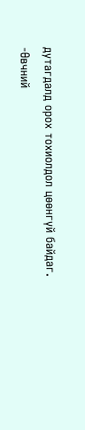дутагдалд орох тохиолдол цөөнгүй байдаг.
-Өвчний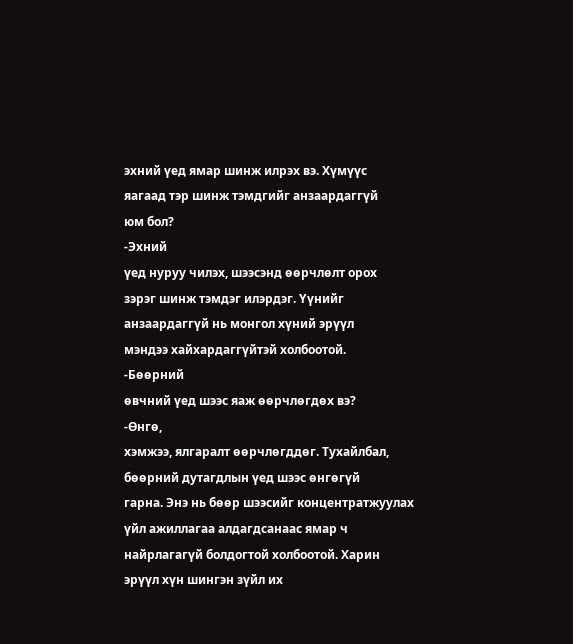эхний үед ямар шинж илрэх вэ. Хүмүүс
яагаад тэр шинж тэмдгийг анзаардаггүй
юм бол?
-Эхний
үед нуруу чилэх, шээсэнд өөрчлөлт орох
зэрэг шинж тэмдэг илэрдэг. Үүнийг
анзаардаггүй нь монгол хүний эрүүл
мэндээ хайхардаггүйтэй холбоотой.
-Бөөрний
өвчний үед шээс яаж өөрчлөгдөх вэ?
-Өнгө,
хэмжээ, ялгаралт өөрчлөгддөг. Тухайлбал,
бөөрний дутагдлын үед шээс өнгөгүй
гарна. Энэ нь бөөр шээсийг концентратжуулах
үйл ажиллагаа алдагдсанаас ямар ч
найрлагагүй болдогтой холбоотой. Харин
эрүүл хүн шингэн зүйл их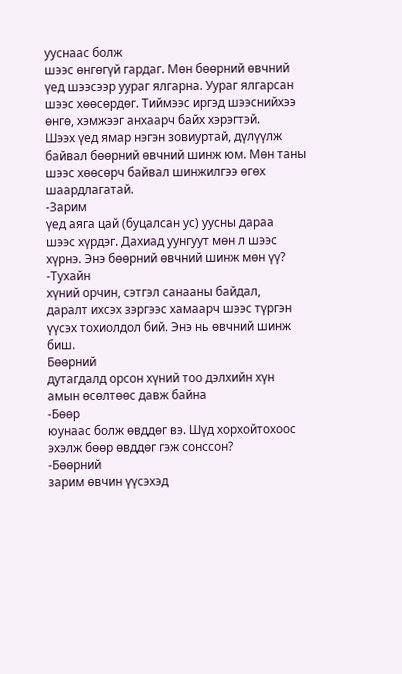ууснаас болж
шээс өнгөгүй гардаг. Мөн бөөрний өвчний
үед шээсээр уураг ялгарна. Уураг ялгарсан
шээс хөөсөрдөг. Тиймээс иргэд шээснийхээ
өнгө, хэмжээг анхаарч байх хэрэгтэй.
Шээх үед ямар нэгэн зовиуртай, дүлүүлж
байвал бөөрний өвчний шинж юм. Мөн таны
шээс хөөсөрч байвал шинжилгээ өгөх
шаардлагатай.
-Зарим
үед аяга цай (буцалсан ус) уусны дараа
шээс хүрдэг. Дахиад уунгуут мөн л шээс
хүрнэ. Энэ бөөрний өвчний шинж мөн үү?
-Тухайн
хүний орчин, сэтгэл санааны байдал,
даралт ихсэх зэргээс хамаарч шээс түргэн
үүсэх тохиолдол бий. Энэ нь өвчний шинж
биш.
Бөөрний
дутагдалд орсон хүний тоо дэлхийн хүн
амын өсөлтөөс давж байна
-Бөөр
юунаас болж өвддөг вэ. Шүд хорхойтохоос
эхэлж бөөр өвддөг гэж сонссон?
-Бөөрний
зарим өвчин үүсэхэд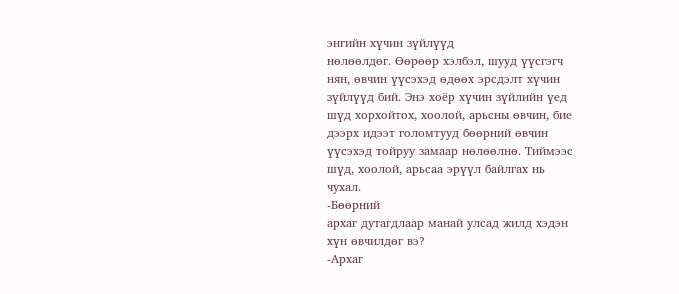энгийн хүчин зүйлүүд
нөлөөлдөг. Өөрөөр хэлбэл, шууд үүсгэгч
нян, өвчин үүсэхэд өдөөх эрсдэлт хүчин
зүйлүүд бий. Энэ хоёр хүчин зүйлийн үед
шүд хорхойтох, хоолой, арьсны өвчин, бие
дээрх идээт голомтууд бөөрний өвчин
үүсэхэд тойруу замаар нөлөөлнө. Тиймээс
шүд, хоолой, арьсаа эрүүл байлгах нь
чухал.
-Бөөрний
архаг дутагдлаар манай улсад жилд хэдэн
хүн өвчилдөг вэ?
-Архаг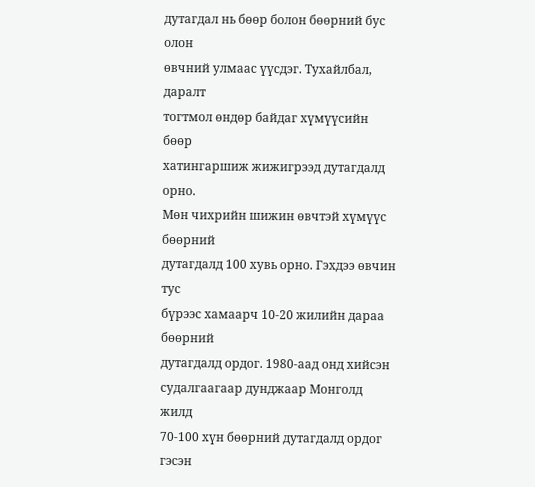дутагдал нь бөөр болон бөөрний бус олон
өвчний улмаас үүсдэг. Тухайлбал, даралт
тогтмол өндөр байдаг хүмүүсийн бөөр
хатингаршиж жижигрээд дутагдалд орно.
Мөн чихрийн шижин өвчтэй хүмүүс бөөрний
дутагдалд 100 хувь орно. Гэхдээ өвчин тус
бүрээс хамаарч 10-20 жилийн дараа бөөрний
дутагдалд ордог. 1980-аад онд хийсэн
судалгаагаар дунджаар Монголд жилд
70-100 хүн бөөрний дутагдалд ордог гэсэн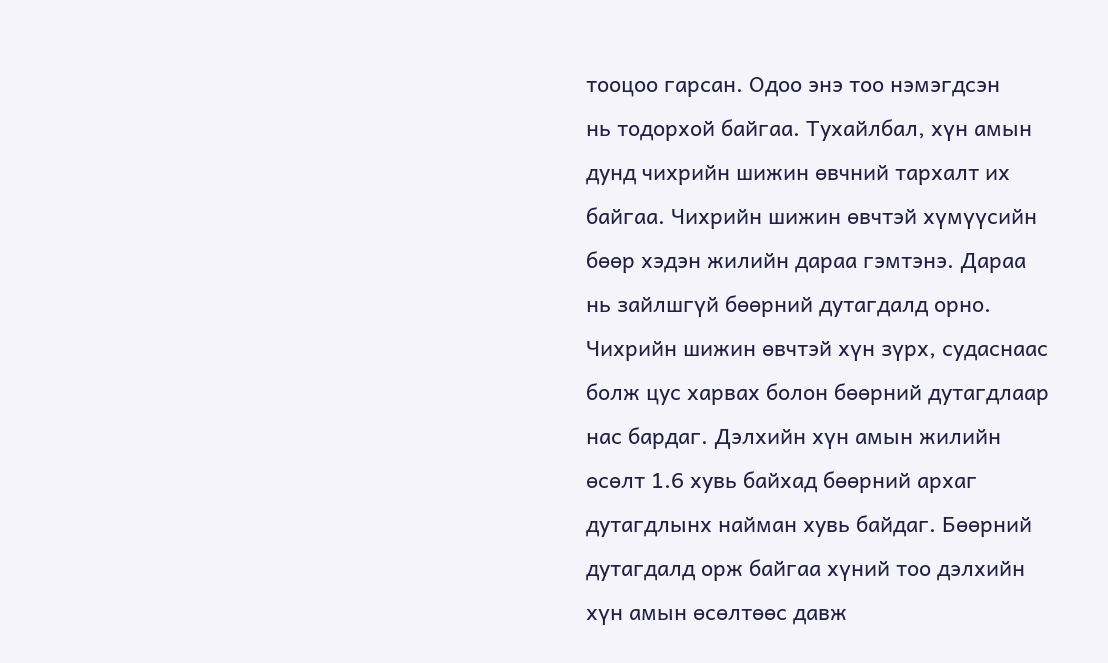тооцоо гарсан. Одоо энэ тоо нэмэгдсэн
нь тодорхой байгаа. Тухайлбал, хүн амын
дунд чихрийн шижин өвчний тархалт их
байгаа. Чихрийн шижин өвчтэй хүмүүсийн
бөөр хэдэн жилийн дараа гэмтэнэ. Дараа
нь зайлшгүй бөөрний дутагдалд орно.
Чихрийн шижин өвчтэй хүн зүрх, судаснаас
болж цус харвах болон бөөрний дутагдлаар
нас бардаг. Дэлхийн хүн амын жилийн
өсөлт 1.6 хувь байхад бөөрний архаг
дутагдлынх найман хувь байдаг. Бөөрний
дутагдалд орж байгаа хүний тоо дэлхийн
хүн амын өсөлтөөс давж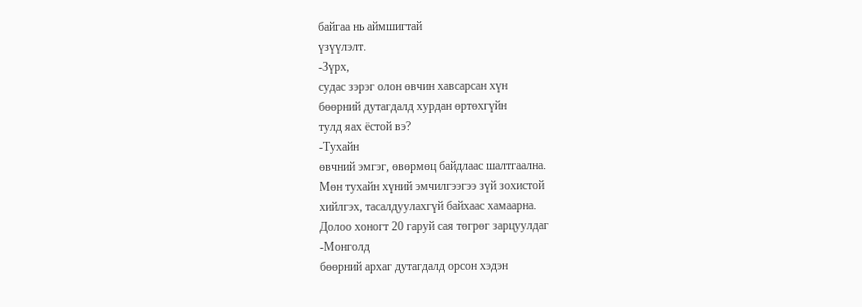байгаа нь аймшигтай
үзүүлэлт.
-Зүрх,
судас зэрэг олон өвчин хавсарсан хүн
бөөрний дутагдалд хурдан өртөхгүйн
тулд яах ёстой вэ?
-Тухайн
өвчний эмгэг, өвөрмөц байдлаас шалтгаална.
Мөн тухайн хүний эмчилгээгээ зүй зохистой
хийлгэх, тасалдуулахгүй байхаас хамаарна.
Долоо хоногт 20 гаруй сая төгрөг зарцуулдаг
-Монголд
бөөрний архаг дутагдалд орсон хэдэн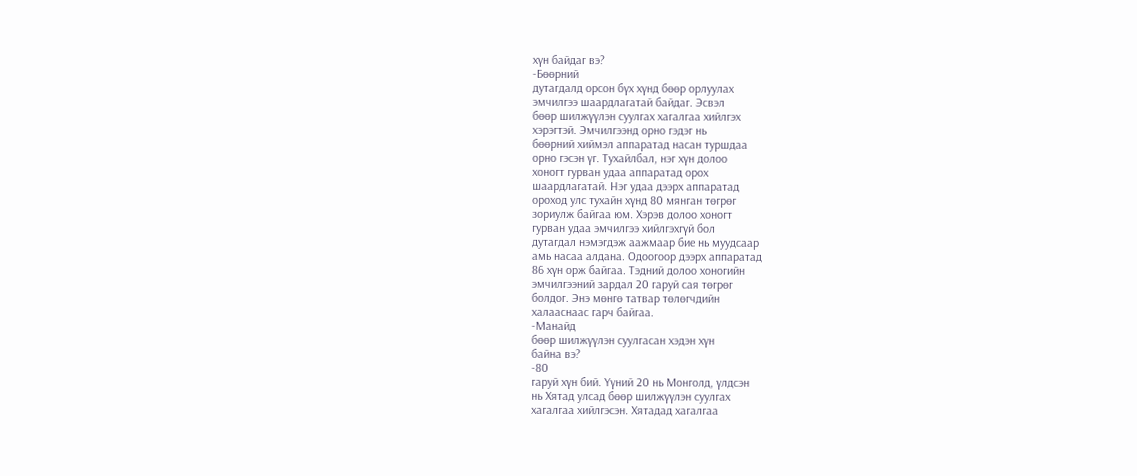хүн байдаг вэ?
-Бөөрний
дутагдалд орсон бүх хүнд бөөр орлуулах
эмчилгээ шаардлагатай байдаг. Эсвэл
бөөр шилжүүлэн суулгах хагалгаа хийлгэх
хэрэгтэй. Эмчилгээнд орно гэдэг нь
бөөрний хиймэл аппаратад насан туршдаа
орно гэсэн үг. Тухайлбал, нэг хүн долоо
хоногт гурван удаа аппаратад орох
шаардлагатай. Нэг удаа дээрх аппаратад
ороход улс тухайн хүнд 80 мянган төгрөг
зориулж байгаа юм. Хэрэв долоо хоногт
гурван удаа эмчилгээ хийлгэхгүй бол
дутагдал нэмэгдэж аажмаар бие нь муудсаар
амь насаа алдана. Одоогоор дээрх аппаратад
86 хүн орж байгаа. Тэдний долоо хоногийн
эмчилгээний зардал 20 гаруй сая төгрөг
болдог. Энэ мөнгө татвар төлөгчдийн
халааснаас гарч байгаа.
-Манайд
бөөр шилжүүлэн суулгасан хэдэн хүн
байна вэ?
-80
гаруй хүн бий. Үүний 20 нь Монголд, үлдсэн
нь Хятад улсад бөөр шилжүүлэн суулгах
хагалгаа хийлгэсэн. Хятадад хагалгаа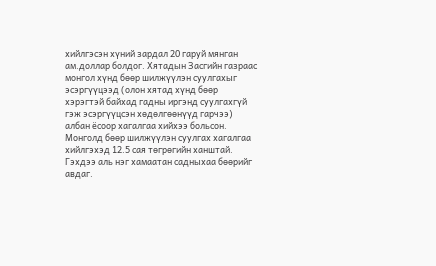хийлгэсэн хүний зардал 20 гаруй мянган
ам.доллар болдог. Хятадын Засгийн газраас
монгол хүнд бөөр шилжүүлэн суулгахыг
эсэргүүцээд (олон хятад хүнд бөөр
хэрэгтэй байхад гадны иргэнд суулгахгүй
гэж эсэргүүцсэн хөдөлгөөнүүд гарчээ)
албан ёсоор хагалгаа хийхээ больсон.
Монголд бөөр шилжүүлэн суулгах хагалгаа
хийлгэхэд 12.5 сая төгрөгийн ханштай.
Гэхдээ аль нэг хамаатан садныхаа бөөрийг
авдаг.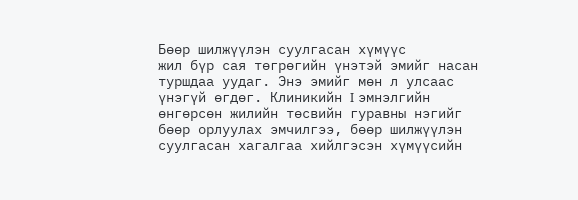Бөөр шилжүүлэн суулгасан хүмүүс
жил бүр сая төгрөгийн үнэтэй эмийг насан
туршдаа уудаг. Энэ эмийг мөн л улсаас
үнэгүй өгдөг. Клиникийн I эмнэлгийн
өнгөрсөн жилийн төсвийн гуравны нэгийг
бөөр орлуулах эмчилгээ, бөөр шилжүүлэн
суулгасан хагалгаа хийлгэсэн хүмүүсийн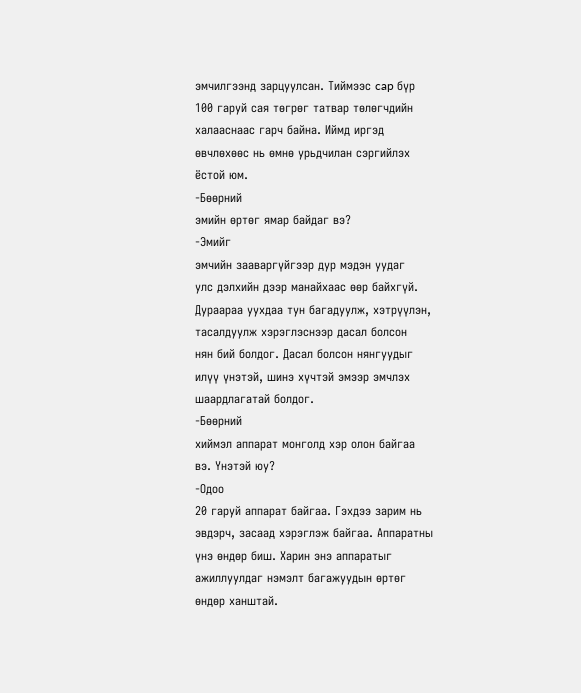эмчилгээнд зарцуулсан. Тиймээс cap бүр
100 гаруй сая төгрөг татвар төлөгчдийн
халааснаас гарч байна. Иймд иргэд
өвчлөхөөс нь өмнө урьдчилан сэргийлэх
ёстой юм.
-Бөөрний
эмийн өртөг ямар байдаг вэ?
-Эмийг
эмчийн зааваргүйгээр дур мэдэн уудаг
улс дэлхийн дээр манайхаас өөр байхгүй.
Дураараа уухдаа тун багадуулж, хэтрүүлэн,
тасалдуулж хэрэглэснээр дасал болсон
нян бий болдог. Дасал болсон нянгуудыг
илүү үнэтэй, шинэ хүчтэй эмээр эмчлэх
шаардлагатай болдог.
-Бөөрний
хиймэл аппарат монголд хэр олон байгаа
вэ. Үнэтэй юу?
-Одоо
20 гаруй аппарат байгаа. Гэхдээ зарим нь
эвдэрч, засаад хэрэглэж байгаа. Аппаратны
үнэ өндөр биш. Харин энэ аппаратыг
ажиллуулдаг нэмэлт багажуудын өртөг
өндөр ханштай.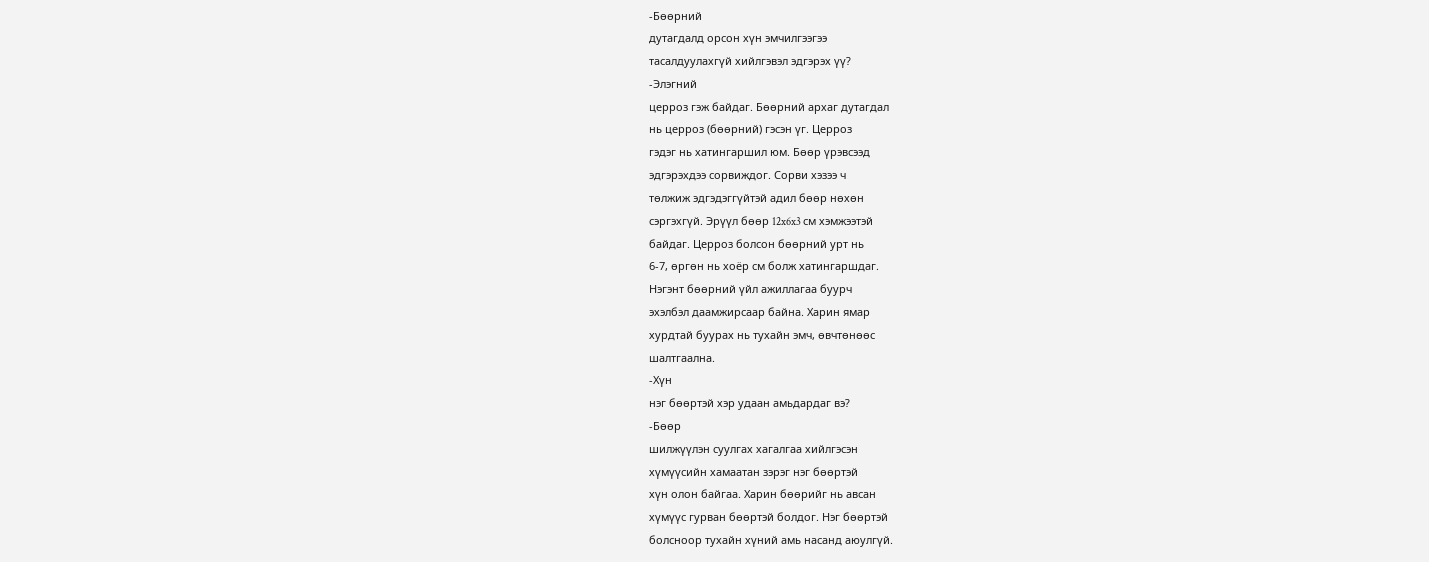-Бөөрний
дутагдалд орсон хүн эмчилгээгээ
тасалдуулахгүй хийлгэвэл эдгэрэх үү?
-Элэгний
церроз гэж байдаг. Бөөрний архаг дутагдал
нь церроз (бөөрний) гэсэн үг. Церроз
гэдэг нь хатингаршил юм. Бөөр үрэвсээд
эдгэрэхдээ сорвиждог. Сорви хэзээ ч
төлжиж эдгэдэггүйтэй адил бөөр нөхөн
сэргэхгүй. Эрүүл бөөр 12x6x3 см хэмжээтэй
байдаг. Церроз болсон бөөрний урт нь
6-7, өргөн нь хоёр см болж хатингаршдаг.
Нэгэнт бөөрний үйл ажиллагаа буурч
эхэлбэл даамжирсаар байна. Харин ямар
хурдтай буурах нь тухайн эмч, өвчтөнөөс
шалтгаална.
-Хүн
нэг бөөртэй хэр удаан амьдардаг вэ?
-Бөөр
шилжүүлэн суулгах хагалгаа хийлгэсэн
хүмүүсийн хамаатан зэрэг нэг бөөртэй
хүн олон байгаа. Харин бөөрийг нь авсан
хүмүүс гурван бөөртэй болдог. Нэг бөөртэй
болсноор тухайн хүний амь насанд аюулгүй.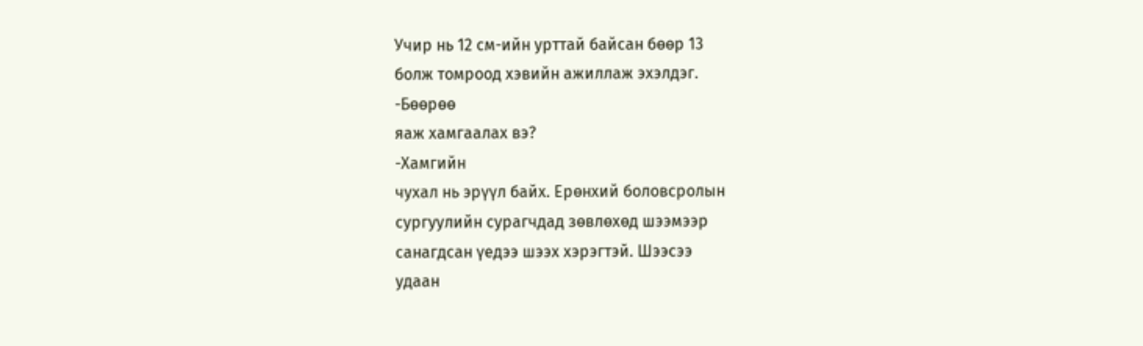Учир нь 12 см-ийн урттай байсан бөөр 13
болж томроод хэвийн ажиллаж эхэлдэг.
-Бөөрөө
яаж хамгаалах вэ?
-Хамгийн
чухал нь эрүүл байх. Ерөнхий боловсролын
сургуулийн сурагчдад зөвлөхөд шээмээр
санагдсан үедээ шээх хэрэгтэй. Шээсээ
удаан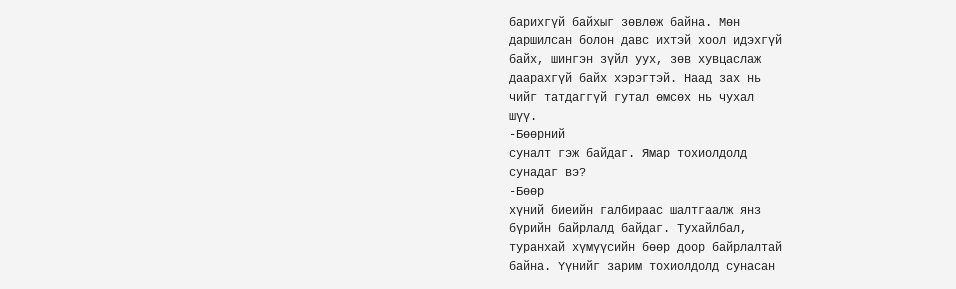барихгүй байхыг зөвлөж байна. Мөн
даршилсан болон давс ихтэй хоол идэхгүй
байх, шингэн зүйл уух, зөв хувцаслаж
даарахгүй байх хэрэгтэй. Наад зах нь
чийг татдаггүй гутал өмсөх нь чухал
шүү.
-Бөөрний
суналт гэж байдаг. Ямар тохиолдолд
сунадаг вэ?
-Бөөр
хүний биеийн галбираас шалтгаалж янз
бүрийн байрлалд байдаг. Тухайлбал,
туранхай хүмүүсийн бөөр доор байрлалтай
байна. Үүнийг зарим тохиолдолд сунасан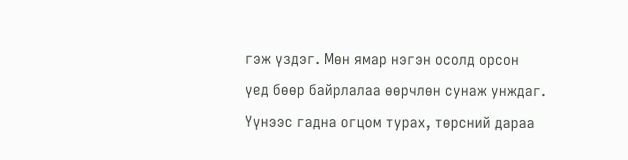гэж үздэг. Мөн ямар нэгэн осолд орсон
үед бөөр байрлалаа өөрчлөн сунаж унждаг.
Үүнээс гадна огцом турах, төрсний дараа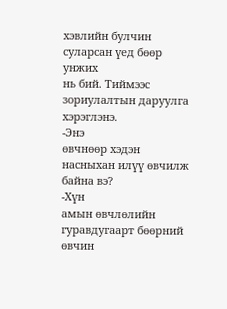хэвлийн булчин суларсан үед бөөр унжих
нь бий. Тиймээс зориулалтын даруулга
хэрэглэнэ.
-Энэ
өвчнөөр хэдэн насныхан илүү өвчилж
байна вэ?
-Хүн
амын өвчлөлийн гуравдугаарт бөөрний
өвчин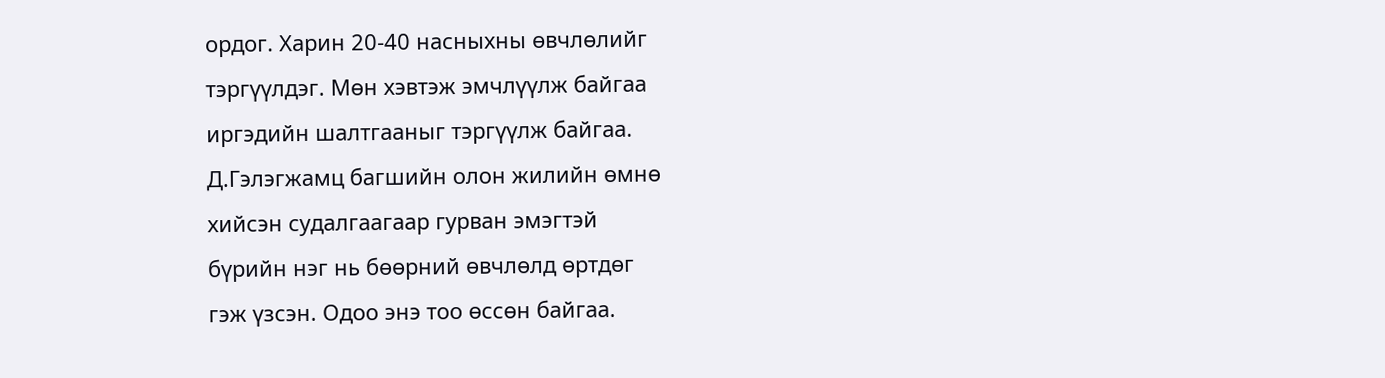ордог. Харин 20-40 насныхны өвчлөлийг
тэргүүлдэг. Мөн хэвтэж эмчлүүлж байгаа
иргэдийн шалтгааныг тэргүүлж байгаа.
Д.Гэлэгжамц багшийн олон жилийн өмнө
хийсэн судалгаагаар гурван эмэгтэй
бүрийн нэг нь бөөрний өвчлөлд өртдөг
гэж үзсэн. Одоо энэ тоо өссөн байгаа.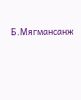Б.Мягмансанж